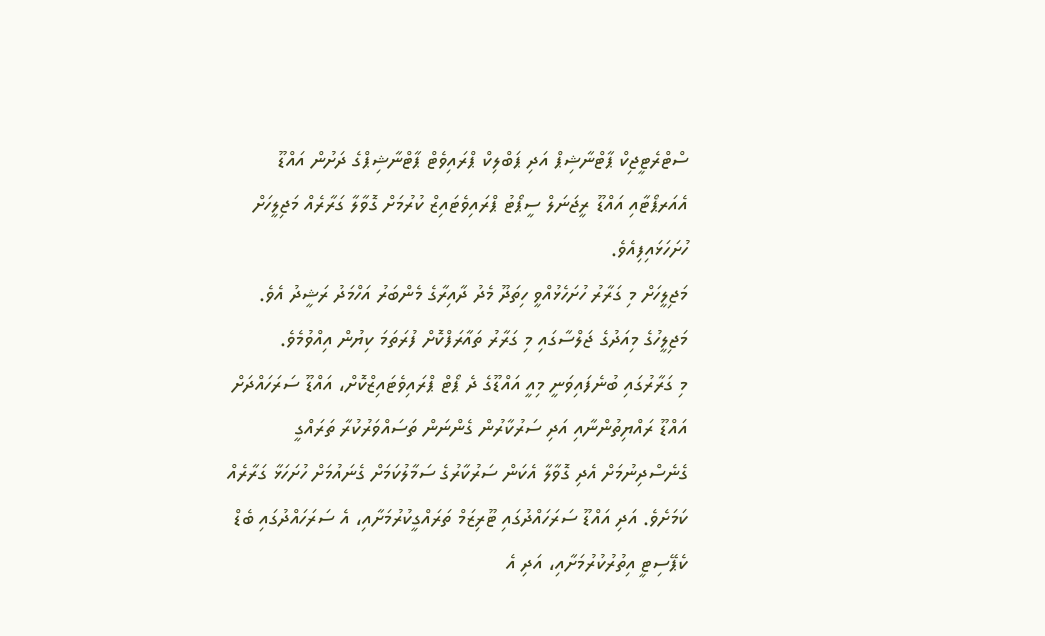ސްޓްރެޓީޖިކް ޕާޓްނާޝިޕް އަދި ޕަބްލިކް ޕްރައިވެޓް ޕާޓްނާޝިޕްގެ ދަށުން އައްޑޫ އެއަރޕޯޓާއި އައްޑޫ ރީޖަނަލް ސީޕޯޓު ޕްރައިވެޓައިޒް ކުރުމަށް ގޮވާލާ ގަރާރެއް މަޖިލީހަށް ހުށަހަޅައިފިއެވެ.
މަޖިލީހަށް މި ގަރާރު ހުށަހެޅުއްވީ ހިތަދޫ މެދު ދާއިރާގެ މެންބަރު އަހްމަދު ރަޝީދު އެވެ. މަޖިލީހުގެ މިއަދުގެ ޖަލްސާގައި މި ގަރާރު ތައާރަފްކޮށް ފުރަތަމަ ކިޔުން އިއްވުމެވެ.
މި ގަރާރުގައި ބުނެފައިވަނީ މިއީ އައްޑޫގެ ދެ ޕޯޓް ޕްރައިވެޓައިޒްކޮށް، އައްޑޫ ސަރަހައްދަށް އައްޑޫ ރައްޔިތުންނާއި އަދި ސަރުކާރުން ގެންނަން ތަސައްވަރުކުރާ ތަރައްގީ ގެނެސްދިނުމަށް އެދި ގޮވާލާ އެކަން ސަރުކާރުގެ ސަމާލުކަމަށް ގެނައުމަށް ހުށަހަޅާ ގަރާރެއް ކަމަށެވެ. އަދި އައްޑޫ ސަރަހައްދުގައި ޓޫރިޒަމް ތަރައްގީކުރުމަށާއި، އެ ސަރަހައްދުގައި ބެޑް ކެޕޭސިޓީ އިތުރުކުރުމަށާއި، އަދި އެ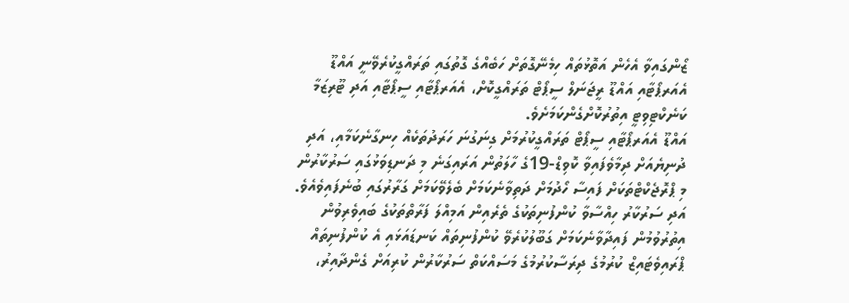ޒޯންގައިވާ އެހެން އަތޮޅުތައް ހިމެނޭގޮތަށް ހަބެއްގެ ގޮތުގައި ތަރައްގީކުރެވޭނީ އައްޑޫ އެއަރޕޯޓާއި އައްޑޫ ރީޖަނަލް ސީޕޯޓް ތަރައްގީކޮށް، އެއަރޕޯޓާއި ސީޕޯޓާއި އަދި ޓޫރިޒަމާ ކަނެކްޓިވިޓީ އިތުރުކޮށްގެންކަމަށެވެ.
އައްޑޫ އެއަރޕޯޓާއި ސީޕޯޓް ތަރައްގީކުރުމަށް ގިނަގުނަ ހަރަދުތަކެއް ހިނގާނެކަމާއި، އަދި ދުނިޔެއަށް ދިމާވެފައިވާ ކޮވިޑް-19ގެ ހާލަތުން އަރައިގަނެ މި ދަނޑިވަޅުގައި ސަރުކާރުން މި ޕްރޮޖެކްޓްތަކަށް ފައިސާ ހޯދުމަށް ދަތިވާނެކަމަށް ބެލެވޭކަމަށް ގަރާރުގައި ބުނެފައިވެއެވެ.
އަދި ސަރުކާރު ހިއްސާވާ ކުންފުނިތަކުގެ ތެރެއިން އަމިއްލަ ފަރާތްތަކުގެ ބައިވެރިވުން އިތުރުވުމުން ފައިދާވާނެކަމަށް ގަބޫލުކުރެވޭ ކުންފުނިތައް ކަނޑައަޅައި އެ ކުންފުނިތައް ޕްރައިވެޓައިޒް ކުރުމުގެ ދިރަސާކުރުމުގެ މަސައްކަތް ސަރުކާރުން ކުރިއަށް ގެންދާއިރު،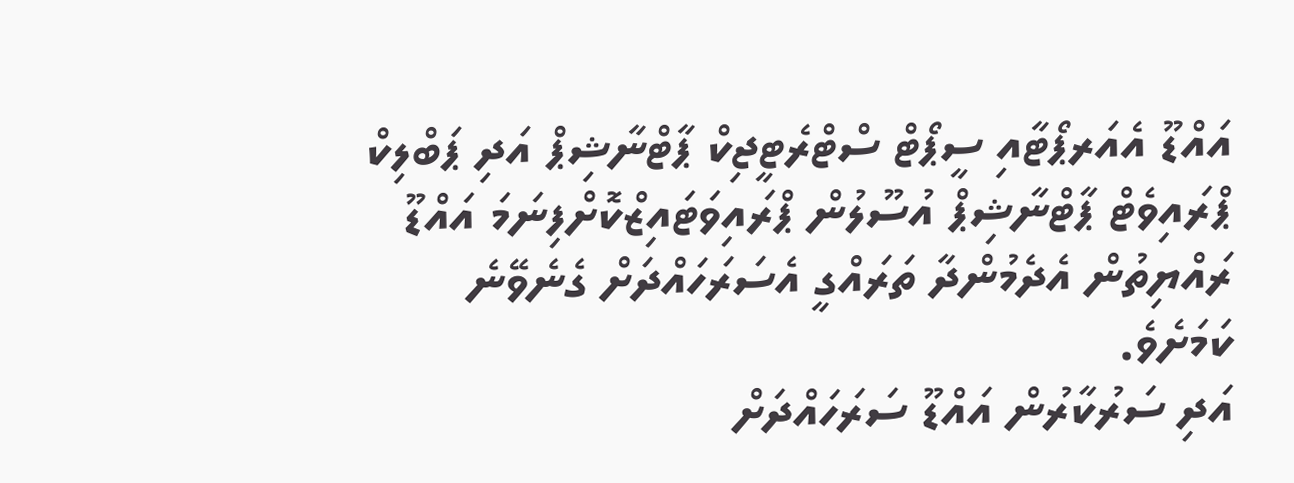އައްޑޫ އެއަރޕޯޓާއި ސީޕޯޓް ސްޓްރެޓީޖިކް ޕާޓްނާޝިޕް އަދި ޕަބްލިކް ޕްރައިވެޓް ޕާޓްނާޝިޕް އުސޫލުން ޕްރައިވަޓައިޒްކޮށްފިނަމަ އައްޑޫ ރައްޔިތުން އެދެމުންދާ ތަރައްގީ އެސަރަހައްދަށް ގެނެވޭނެ ކަމަށެވެ.
އަދި ސަރުކާރުން އައްޑޫ ސަރަހައްދަށް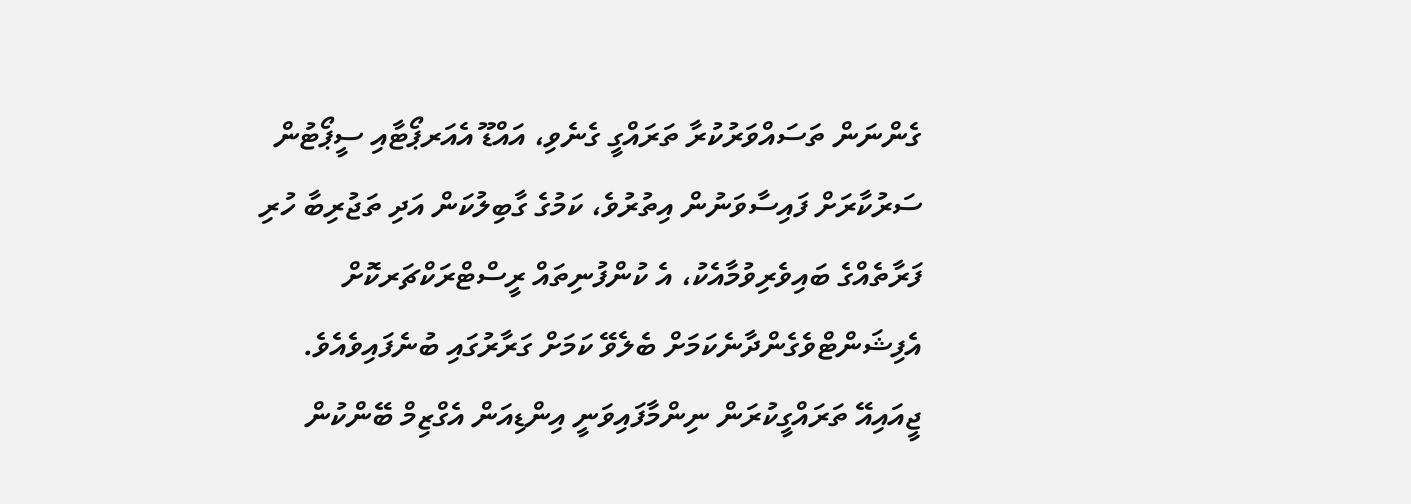ގެންނަން ތަސައްވަރުކުރާ ތަރައްގީ ގެނެވި، އައްޑޫ އެއަރޕޯޓާއި ސީޕޯޓުން ސަރުކާރަށް ފައިސާވަނުން އިތުރުވެ، ކަމުގެ ގާބިލުކަން އަދި ތަޖުރިބާ ހުރި ފަރާތެއްގެ ބައިވެރިވުމާއެކު، އެ ކުންފުނިތައް ރީސްޓްރަކްޗަރކޮށް އެފިޝަންޓްވެގެންދާނެކަމަށް ބެލެވޭ ކަމަށް ގަރާރުގައި ބުނެފައިވެއެވެ.
ޖީއައިއޭ ތަރައްގީކުރަން ނިންމާފައިވަނީ އިންޑިއަން އެގްޒިމް ބޭންކުން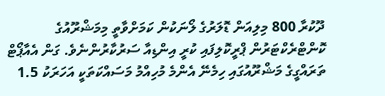ދޫކުރާ 800 މިލިއަން ޑޮލަރުގެ ލޯނަކުން ކަމަށްވާތީ މިމަޝްރޫއުގެ ކޮންޓްރެކްޓަރުން ޕްރީކޮލިފައި ކުރީ އިންޑިއާ ސަރުކާރުންނެވެ. ގަން އެއާޕޯޓް ތަރައްގީގެ މަޝްރޫއުގައި ހިމެނޭ އެންމެ މުހިއްމު މަސައްކަތަކީ އަހަރަކު 1.5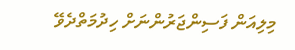މިލިއަން ފަސިންޖަރުންނަށް ހިދުމަތްދެވޭ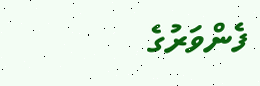ފެންވަރުގެ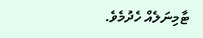ޓާމިނަލެއް ހެދުމެވެ.